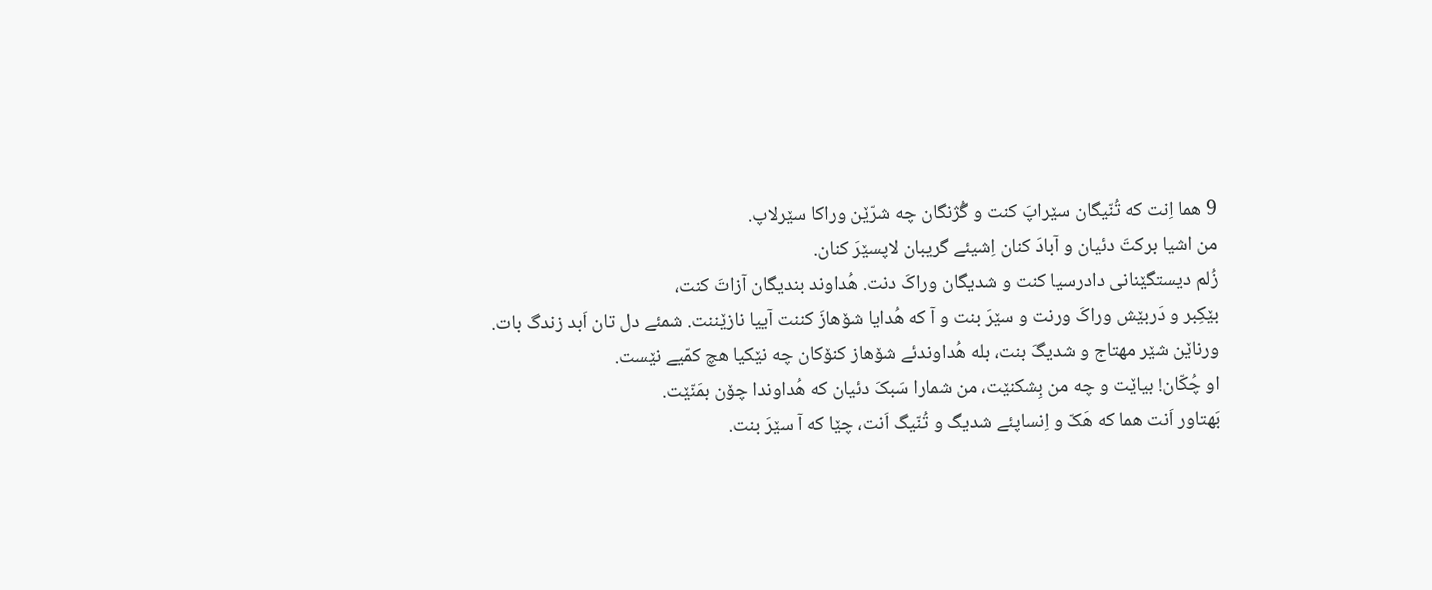9 هما اِنت که تُنّیگان سێراپَ کنت و گُژنگان چه شرّێن وراکا سێرلاپ.
من اشیا برکتَ دئیان و آبادَ کنان اِشیئے گریبان لاپسێرَ کنان.
زُلم دیستگێنانی دادرسیا کنت و شدیگان وراکَ دنت. هُداوند بندیگان آزاتَ کنت،
بێکِبر و دَربێش وراکَ ورنت و سێرَ بنت و آ که هُدایا شۆهازَ کننت آییا نازێننت. شمئے دل تان اَبد زندگ بات.
ورناێن شێر مهتاج و شدیگَ بنت، بله هُداوندئے شۆهاز کنۆکان چه نێکیا هچ کمّیے نێست.
او چُکّان! بیاێت و چه من بِشکنێت، من شمارا سَبکَ دئیان که هُداوندا چۆن بمَنّێت.
بَهتاور اَنت هما که هَکّ و اِنساپئے شدیگ و تُنّیگ اَنت، چێا که آ سێرَ بنت.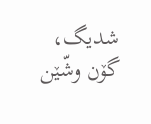شدیگ، گۆن وشّێن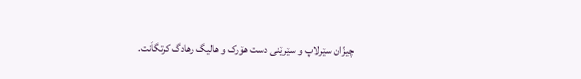چیزّان سێرلاپ و سێرێنی دست هۆرک و هالیگ رهادگ کرتگاَنت.